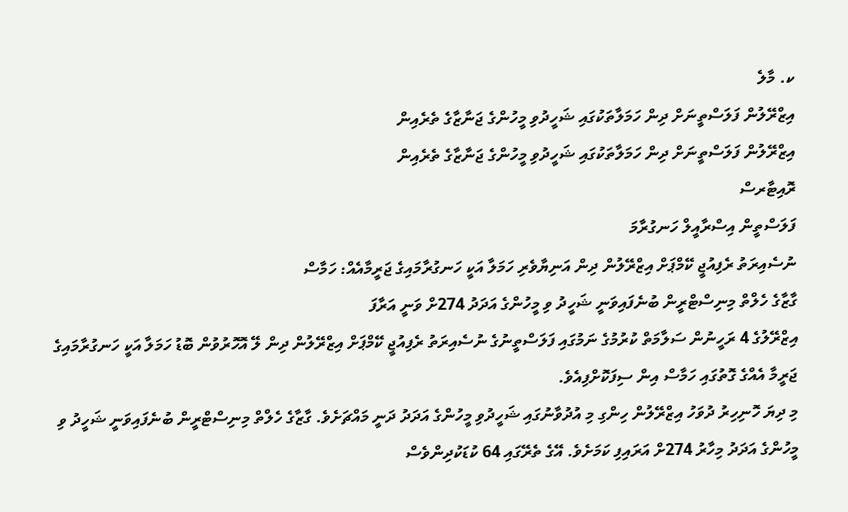ކ. މާލެ
އިޒްރޭލުން ފަލަސްތީނަށް ދިން ހަމަލާތަކުގައި ޝަހީދުވި މީހުންގެ ޖަނާޒާގެ ތެރެއިން
އިޒްރޭލުން ފަލަސްތީނަށް ދިން ހަމަލާތަކުގައި ޝަހީދުވި މީހުންގެ ޖަނާޒާގެ ތެރެއިން
ރޮއިޓާރސް
ފަލަސްތީން އިސްރާއީލް ހަނގުރާމަ
ނުސެއިރަތު ރެފިއުޖީ ކޭމްޕަށް އިޒްރޭލުން ދިން އަނިޔާވެރި ހަމަލާ އަކީ ހަނގުރާމައިގެ ޖަރީމާއެއް: ހަމާސް
ގާޒާގެ ހެލްތް މިނިސްޓްރީން ބުނެފައިވަނީ ޝަހީދު ވި މީހުންގެ އަދަދު 274ށް ވަނީ އަރާފަ
އިޒްރޭލުގެ 4 ރަހީނުން ސަލާމަތް ކުރުމުގެ ނަމުގައި ފަލަސްތީނުގެ ނުސެއިރަތު ރެފިއުޖީ ކޭމްޕަށް އިޒްރޭލުން ދިން ލޭ އޮހޮރުވުން ބޮޑު ހަމަލާ އަކީ ހަނގުރާމައިގެ ޖަރީމާ އެއްގެ ގޮތުގައި ހަމާސް އިން ސިފަކޮށްފިއެވެ.
މި ދިޔަ ހޮނިހިރު ދުވަހު އިޒްރޭލުން ހިންގި މި އުދުވާނުގައި ޝަހީދުވި މީހުންގެ އަދަދު ދަނީ މައްޗަށެވެ. ގާޒާގެ ހެލްތް މިނިސްޓްރީން ބުނެފައިވަނީ ޝަހީދު ވި މީހުންގެ އަދަދު މިހާރު 274ށް އަރައިފި ކަމަށެވެ. އޭގެ ތެރޭގައި 64 ކުޑަކުދިންވެސް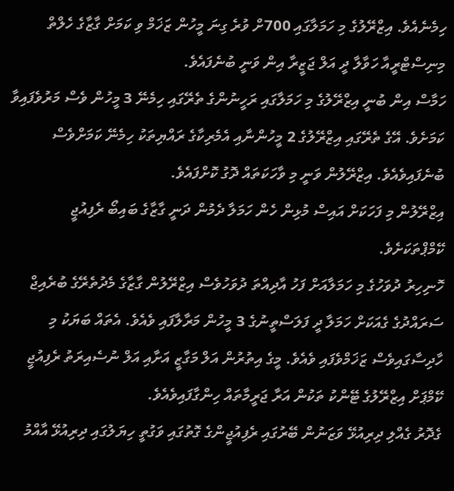ހިމެނެއެވެ. އިޒްރޭލުގެ މި ހަމަލާގައި 700ށް ވުރެ ގިނަ މީހުން ޒަޚަމް ވި ކަމަށް ގާޒާގެ ހެލްތް މިނިސްޓްރީއާ ހަވާލާ ދީ އަލް ޖަޒީރާ އިން ވަނީ ބުނެފައެވެ.
ހަމާސް އިން ބުނީ އިޒްރޭލުގެ މި ހަމަލާގައި ރަހީނުންގެ ތެރޭގައި ހިމެނޭ 3 މީހުން ވެސް މަރުވެފައިވާ ކަމަށެވެ. އޭގެ ތެރޭގައި އިޒްރޭލުގެ 2 މީހުންނާއި އެމެރިކާގެ ރައްޔިތަކު ހިމެނޭ ކަމަށްވެސް ބުނެފައިވެއެވެ. އިޒްރޭލުން ވަނީ މި ވާހަކަތައް ދޮގު ކޮށްފައެވެ.
އިޒްރޭލުން މި ފަހަކަށް އައިސް މުޅިން ހެން ހަމަލާ ދެމުން ދަނީ ގާޒާގެ ބައިބޯ ރެފިއުޖީ ކޭމްޕްތަކަށެވެ.
ހޮނިހިރު ދުވަހުގެ މި ހަމަލާއަށް ފަހު އާދިއްތަ ދުވަހުވެސް އިޒްރޭލުން ގާޒާގެ މެދުތެރޭގެ ބުރެއިޖް ސަރައްދުގެ ގެއަކަށް ހަމަލާ ދީ ފަލަސްތީނުގެ 3 މީހުން މަރާލާފައި ވެއެވެ. އެތައް ބަޔަކު މި ހާދިސާގައިވެސް ޒަޚަމްވެފައި ވެއެވެ. މީގެ އިތުރުން އަލް މަގާޒީ އަށާއި އަލް ނުސެއިރަތު ރެފިއުޖީ ކޭމްޕަށް އިޒްރޭލުގެ ޓޭންކު ތަކުން އަރާ ޖަރީމާތައް ހިންގާފައިވެއެވެ.
ގެދޮރު ގެއްލި ދިރިއުޅޭ ވަޒަނުން ބޭރުގައި ރެފިއުޖީންގެ ގޮތުގައި ވަގުތީ ހިޔަލުގައި ދިރިއުޅޭ އާއްމު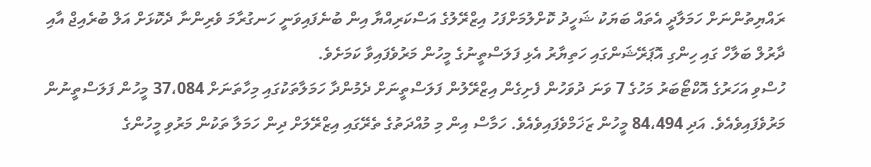ރައްޔިތުންނަށް ހަމަލާދީ އެތައް ބަޔަކު ޝަހީދު ކޮށްލުމަށްފަހު އިޒްރޭލުގެ އަސްކަރިއްޔާ އިން ބުނެފައިވަނީ ހަނގުރާމަ ވެރިންނާ ދެކޮޅަށް އަލް ބުރެއިޖް އާއި ދާރުލް ބަލާހް ގައި ހިންގި އޮޕަރޭޝަންގައި ހަތިޔާރު އެޅި ފަލަސްތީނުގެ މީހުން މަރުވެފައިވާ ކަމަށެވެ.
ހުސްވި އަހަރުގެ އޮކްޓޯބަރު މަހުގެ 7 ވަނަ ދުވަހުން ފެށިގެން އިޒްރޭލުން ފަލަސްތީނަށް ދެމުންދާ ހަމަލާތަކުގައި މިހާތަނަށް 37،084 މީހުން ފަލަސްތީނުން މަރުވެފައިވެއެވެ. އަދި 84،494 މީހުން ޒަޚަމްވެފައިވެއެވެ. ހަމާސް އިން މި މުއްދަތުގެ ތެރޭގައި އިޒްރޭލަށް ދިން ހަމަލާ ތަކުން މަރުވި މީހުންގެ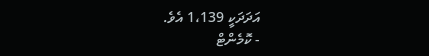އަދަދަކީ 1،139 އެވެ.
- ކޮމެންޓް